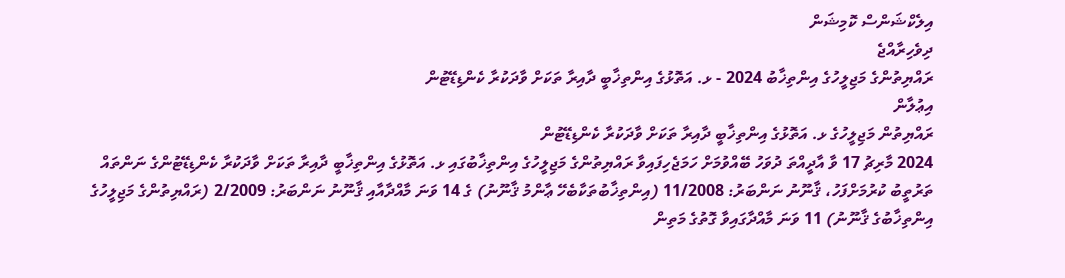އިލެކްޝަންސް ކޮމިޝަން
ދިވެހިރާއްޖެ
ރައްޔިތުންގެ މަޖިލީހުގެ އިންތިޚާބު 2024 - ޅ. އަތޮޅުގެ އިންތިޚާބީ ދާއިރާ ތަކަށް ވާދަކުރާ ކެންޑިޑޭޓުން
އިޢުލާން
ރައްޔިތުން މަޖިލީހުގެ ޅ. އަތޮޅުގެ އިންތިޚާބީ ދާއިރާ ތަކަށް ވާދަކުރާ ކެންޑިޑޭޓުން
2024 މާރިޗު 17 ވާ އާދީއްތަ ދުވަހު ބޭއްވުމަށް ހަމަޖެހިފައިވާ ރައްޔިތުންގެ މަޖިލީހުގެ އިންތިޚާބުގައި ޅ. އަތޮޅުގެ އިންތިޚާބީ ދާއިރާ ތަކަށް ވާދަކުރާ ކެންޑިޑޭޓުންގެ ނަންތައް ތަރުތީބު ކުރުމަށްފަހު، ޤާނޫނު ނަންބަރު: 11/2008 (އިންތިޚާބުތަކާބެހޭ ޢާންމު ޤާނޫނު) ގެ 14 ވަނަ މާއްދާއާއި ޤާނޫނު ނަންބަރު: 2/2009 (ރައްޔިތުންގެ މަޖިލީހުގެ އިންތިޚާބުގެ ޤާނޫނު) 11 ވަނަ މާއްދާގައިވާ ގޮތުގެ މަތިން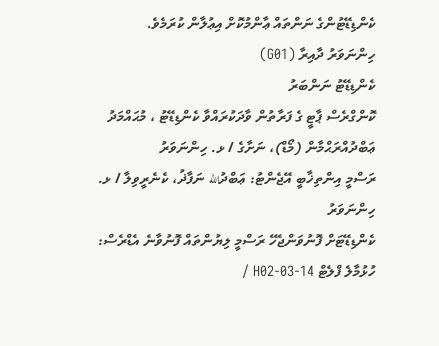ކެންޑިޑޭޓުންގެ ނަންތައް ޢާންމުކޮށް އިޢުލާން ކުރަމެވެ.
ހިންނަވަރު ދާއިރާ (G01)
ކެންޑިޑޭޓު ނަންބަރު
ކޮންގްރެސް ޕާޓީ ގެ ފަރާތުން ވާދަކުރައްވާ ކެންޑިޑޭޓު ، މުޙައްމަދު  ޢަބްދުއްރަޙްމާން (މޯޑް)، ނަށާގެ / ޅ. ހިންނަވަރު
ރަސްމީ އިންތިޚާބީ އޭޖެންޓު: ޢަބްދުالله  ނަފާޛު، ކެނެރީވިލާ / ޅ. ހިންނަވަރު
ކެންޑިޑޭޓަށް ފޮނުވަންޖެހޭ ރަސްމީ ލިޔުންތައް ފޮނުވާނެ އެޑްރެސް: ހުޅުމާލެ ފްލެޓް H02-03-14 /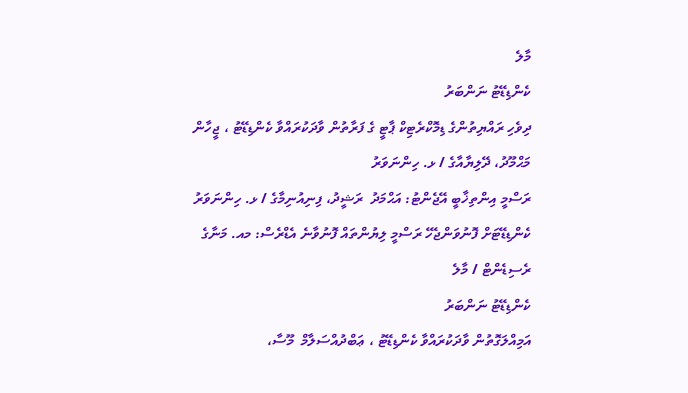މާލެ
ކެންޑިޑޭޓު ނަންބަރު
ދިވެހި ރައްޔިތުންގެ ޑިމޮކްރެޓިކް ޕާޓީ ގެ ފަރާތުން ވާދަކުރައްވާ ކެންޑިޑޭޓު ، ޖީހާން  މަޙްމޫދު، ދޭލިޔާއާގެ / ޅ. ހިންނަވަރު
ރަސްމީ އިންތިޚާބީ އޭޖެންޓު: އަޙްމަދު  ރަޝީދު، ފިނިއުނިމާގެ / ޅ. ހިންނަވަރު
ކެންޑިޑޭޓަށް ފޮނުވަންޖެހޭ ރަސްމީ ލިޔުންތައް ފޮނުވާނެ އެޑްރެސް: މއ. މަނާގެ ރެސިޑެންޓް / މާލެ
ކެންޑިޑޭޓު ނަންބަރު
އަމިއްލަގޮތުން ވާދަކުރައްވާ ކެންޑިޑޭޓު ، ޢަބްދުއްސަލާމް  މޫސާ،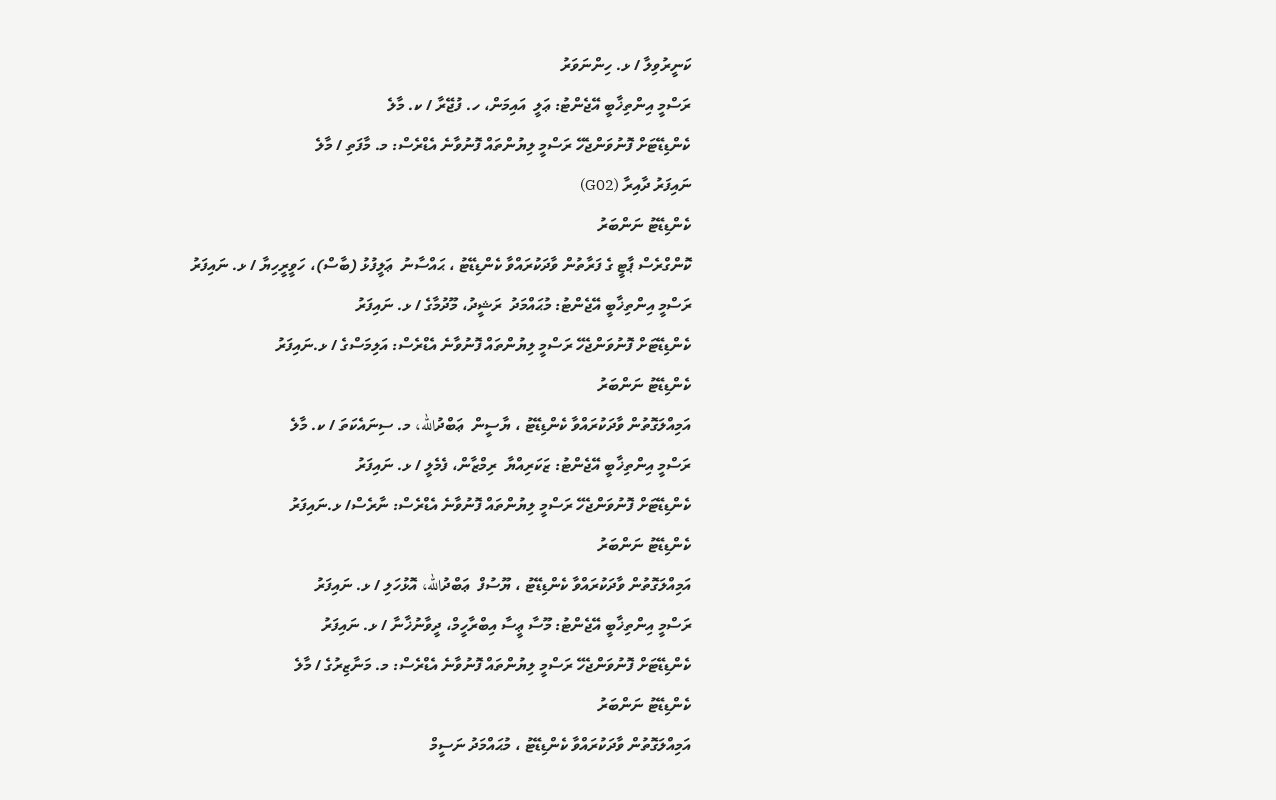ކަނީރުވިލާ / ޅ. ހިންނަވަރު
ރަސްމީ އިންތިޚާބީ އޭޖެންޓު: ޢަލީ  އައިމަން، ހ. ފުޖޭރާ / ކ. މާލެ
ކެންޑިޑޭޓަށް ފޮނުވަންޖެހޭ ރަސްމީ ލިޔުންތައް ފޮނުވާނެ އެޑްރެސް: މ. މާފަތި / މާލެ
ނައިފަރު ދާއިރާ (G02)
ކެންޑިޑޭޓު ނަންބަރު
ކޮންގްރެސް ޕާޓީ ގެ ފަރާތުން ވާދަކުރައްވާ ކެންޑިޑޭޓު ، ޙައްސާނު  ޢަލީފުޅު (ބާސް)، ހަވީރީހިޔާ / ޅ. ނައިފަރު
ރަސްމީ އިންތިޚާބީ އޭޖެންޓު: މުޙައްމަދު  ރަޝީދު، މޫދުމާގެ / ޅ. ނައިފަރު
ކެންޑިޑޭޓަށް ފޮނުވަންޖެހޭ ރަސްމީ ލިޔުންތައް ފޮނުވާނެ އެޑްރެސް: އަލިމަސްގެ / ޅ.ނައިފަރު
ކެންޑިޑޭޓު ނަންބަރު
އަމިއްލަގޮތުން ވާދަކުރައްވާ ކެންޑިޑޭޓު ، ޔާސީން  ޢަބްދުالله، މ. ސިނައެކަތަ / ކ. މާލެ
ރަސްމީ އިންތިޚާބީ އޭޖެންޓު: ޒަކަރިއްޔާ  ރިމްޒާން، ފެމެލީ / ޅ. ނައިފަރު
ކެންޑިޑޭޓަށް ފޮނުވަންޖެހޭ ރަސްމީ ލިޔުންތައް ފޮނުވާނެ އެޑްރެސް: ނާރެސް/ ޅ.ނައިފަރު
ކެންޑިޑޭޓު ނަންބަރު
އަމިއްލަގޮތުން ވާދަކުރައްވާ ކެންޑިޑޭޓު ، ޔޫސުފް  ޢަބްދުالله، އޮޅުހަލި / ޅ. ނައިފަރު
ރަސްމީ އިންތިޚާބީ އޭޖެންޓު: މޫސާ ޢީސާ އިބްރާހީމް، ދީވާނުޚާނާ / ޅ. ނައިފަރު
ކެންޑިޑޭޓަށް ފޮނުވަންޖެހޭ ރަސްމީ ލިޔުންތައް ފޮނުވާނެ އެޑްރެސް: މ. މަނާޒިރުގެ / މާލެ
ކެންޑިޑޭޓު ނަންބަރު
އަމިއްލަގޮތުން ވާދަކުރައްވާ ކެންޑިޑޭޓު ، މުޙައްމަދު ނަސީމް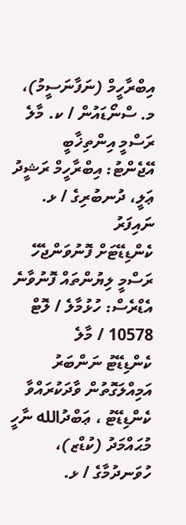އިބްރާހީމް (ނަފާނަސީމު)، މ. ސްނޯޑައުން / ކ. މާލެ
ރަސްމީ އިންތިޚާބީ އޭޖެންޓު: އިބްރާހީމް ރަޝީދު ޢަލީ، ދުނބުރިގެ / ޅ. ނައިފަރު
ކެންޑިޑޭޓަށް ފޮނުވަންޖެހޭ ރަސްމީ ލިޔުންތައް ފޮނުވާނެ އެޑްރެސް: ހުޅުމާލެ / ލޮޓް 10578 / މާލެ
ކެންޑިޑޭޓު ނަންބަރު
އަމިއްލަގޮތުން ވާދަކުރައްވާ ކެންޑިޑޭޓު ، ޢަބްދުالله ނާހީ މުޙައްމަދު (ކުޑްޒ)، ހުވަނދުމާގެ / ޅ.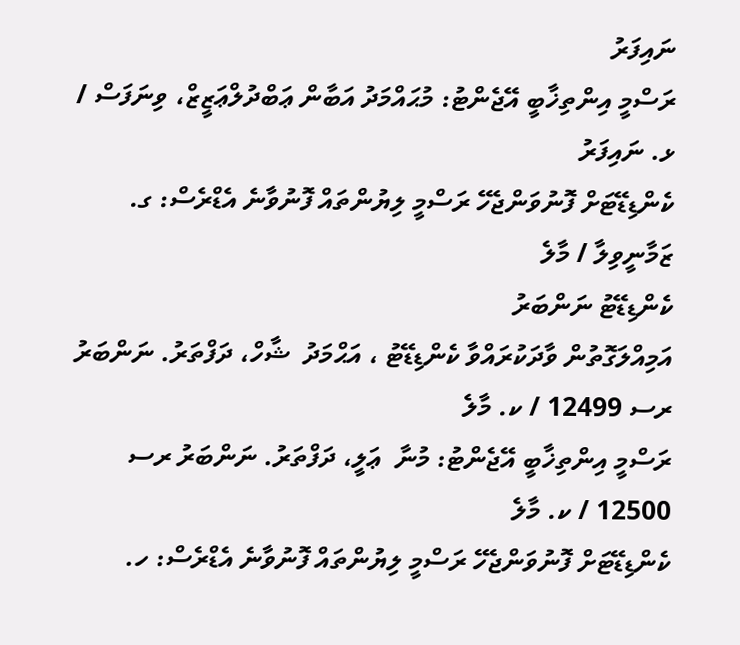ނައިފަރު
ރަސްމީ އިންތިޚާބީ އޭޖެންޓު: މުޙައްމަދު އަބާން ޢަބްދުލްޢަޒީޒް، ވިނަފަސް / ޅ. ނައިފަރު
ކެންޑިޑޭޓަށް ފޮނުވަންޖެހޭ ރަސްމީ ލިޔުންތައް ފޮނުވާނެ އެޑްރެސް: ގ. ޒަމާނީވިލާ / މާލެ
ކެންޑިޑޭޓު ނަންބަރު
އަމިއްލަގޮތުން ވާދަކުރައްވާ ކެންޑިޑޭޓު ، އަޙްމަދު  ޝާހް، ދަފްތަރު. ނަންބަރު ރސ 12499 / ކ. މާލެ
ރަސްމީ އިންތިޚާބީ އޭޖެންޓު: މުނާ  ޢަލީ، ދަފްތަރު. ނަންބަރު ރސ 12500 / ކ. މާލެ
ކެންޑިޑޭޓަށް ފޮނުވަންޖެހޭ ރަސްމީ ލިޔުންތައް ފޮނުވާނެ އެޑްރެސް: ހ.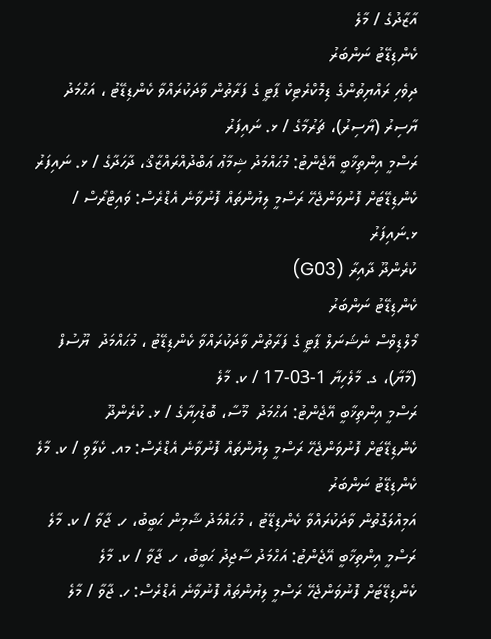އާޒާދުގެ / މާލެ
ކެންޑިޑޭޓު ނަންބަރު
ދިވެހި ރައްޔިތުންގެ ޑިމޮކްރެޓިކް ޕާޓީ ގެ ފަރާތުން ވާދަކުރައްވާ ކެންޑިޑޭޓު ، އަޙްމަދު  ޔާސިރު (ޔާސިރު)، ޗަރުމާގެ / ޅ. ނައިފަރު
ރަސްމީ އިންތިޚާބީ އޭޖެންޓު: މުޙައްމަދު ޝިމާޢު ޢަބްދުއްރައްޒާޤް، ދާހަދާގެ / ޅ. ނައިފަރު
ކެންޑިޑޭޓަށް ފޮނުވަންޖެހޭ ރަސްމީ ލިޔުންތައް ފޮނުވާނެ އެޑްރެސް: ވައިޓްރޯސް / ޅ.ނައިފަރު
ކުރެންދޫ ދާއިރާ (G03)
ކެންޑިޑޭޓު ނަންބަރު
މޯލްޑިވްސް ނެޝަނަލް ޕާޓީ ގެ ފަރާތުން ވާދަކުރައްވާ ކެންޑިޑޭޓު ، މުޙައްމަދު  ޔޫސުފް (މާޔާ)، ގ. މާލެހިޔާ 1-03-17 / ކ. މާލެ
ރަސްމީ އިންތިޚާބީ އޭޖެންޓު: އަޙްމަދު  މޫސާ، ބޮޑުހިޔާގެ / ޅ. ކުރެންދޫ
ކެންޑިޑޭޓަށް ފޮނުވަންޖެހޭ ރަސްމީ ލިޔުންތައް ފޮނުވާނެ އެޑްރެސް: މއ. ކެލާވި / ކ. މާލެ
ކެންޑިޑޭޓު ނަންބަރު
އަމިއްލަގޮތުން ވާދަކުރައްވާ ކެންޑިޑޭޓު ، މުޙައްމަދު ޝާމިން ޙަބީބު، ހ. ޖާވާ / ކ. މާލެ
ރަސްމީ އިންތިޚާބީ އޭޖެންޓު: އަޙްމަދު ސާޖިދު ޙަބީބު، ހ. ޖާވާ / ކ. މާލެ
ކެންޑިޑޭޓަށް ފޮނުވަންޖެހޭ ރަސްމީ ލިޔުންތައް ފޮނުވާނެ އެޑްރެސް: ހ. ޖާވާ / މާލެ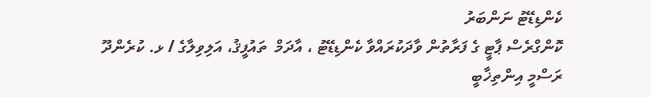ކެންޑިޑޭޓު ނަންބަރު
ކޮންގްރެސް ޕާޓީ ގެ ފަރާތުން ވާދަކުރައްވާ ކެންޑިޑޭޓު ، އާދަމް  ތައުފީޤު، އަލިވިލާގެ / ޅ. ކުރެންދޫ
ރަސްމީ އިންތިޚާބީ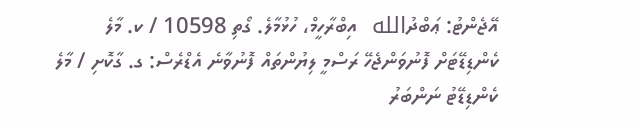އޭޖެންޓު: ޢަބްދުالله  އިބްރާހީމް، ހުޅުމާލެ. ގޯތި 10598 / ކ. މާލެ
ކެންޑިޑޭޓަށް ފޮނުވަންޖެހޭ ރަސްމީ ލިޔުންތައް ފޮނުވާނެ އެޑްރެސް: ގ. ގާކޮށި / މާލެ
ކެންޑިޑޭޓު ނަންބަރު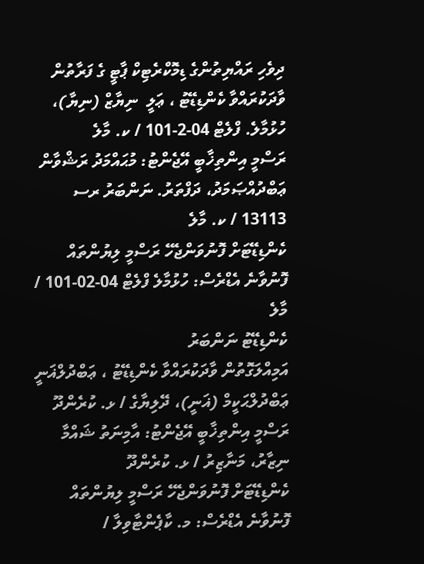ދިވެހި ރައްޔިތުންގެ ޑިމޮކްރެޓިކް ޕާޓީ ގެ ފަރާތުން ވާދަކުރައްވާ ކެންޑިޑޭޓު ، ޢަލީ  ނިޔާޒް (ނިޔާ)، ހުޅުމާލެ. ފްލެޓް 04-2-101 / ކ. މާލެ
ރަސްމީ އިންތިޚާބީ އޭޖެންޓު: މުޙައްމަދު ރަޝްވާން ޢަބްދުއްޞަމަދު، ދަފްތަރު. ނަންބަރު ރސ 13113 / ކ. މާލެ
ކެންޑިޑޭޓަށް ފޮނުވަންޖެހޭ ރަސްމީ ލިޔުންތައް ފޮނުވާނެ އެޑްރެސް: ހުޅުމާލެ ފްލެޓް 04-02-101 / މާލެ
ކެންޑިޑޭޓު ނަންބަރު
އަމިއްލަގޮތުން ވާދަކުރައްވާ ކެންޑިޑޭޓު ، ޢަބްދުލްޣަނީ  ޢަބްދުލްޙަކީމް (ޣަނީ)، ދޭލިޔާގެ / ޅ. ކުރެންދޫ
ރަސްމީ އިންތިޚާބީ އޭޖެންޓު: އާމިނަތު ޝައްމާ ނިޒާރު، މަނާޒިރު / ޅ. ކުރެންދޫ
ކެންޑިޑޭޓަށް ފޮނުވަންޖެހޭ ރަސްމީ ލިޔުންތައް ފޮނުވާނެ އެޑްރެސް: މ. ކާޕެންޓާވިލާ /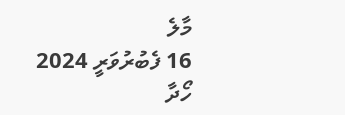މާލެ
16 ފެބުރުވަރީ 2024
ހޯދާ